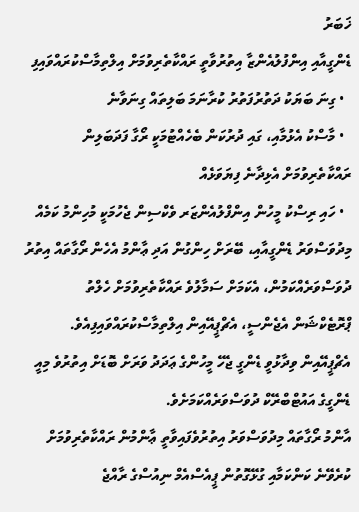ޚަބަރު
ޑެންގީއާއި އިންފުލުއެންޒާ އިތުރުވާތީ ރައްކާތެރިވުމަށް އިލްތިމާސްކުރައްވައިފި
  • ގިނަ ބަޔަކު ދަތުރުފަތުރު ކުރާނަމަ ބަލިތައް ގިނަވާނެ
  • މާސްކު އެޅުމާއި، ގައި ދުރުކަން ބެހެއްޓުމަކީ ރޯގާ ފަދަބަލިން ރައްކާތެރިވުމަށް އެޅިދާނެ ފިޔަވަޅެއް
  • ހައި ރިސްކު މީހުން އިންފްލުއެންޒަރ ވެކްސިން ޖެހުމަކީ މުހިންމު ކަމެއް
މިދުވަސްވަރު ޑެންގީއާއި، ބޭރަށް ހިންގުން އަދި ޢާންމު އެހެން ރޯގާތައް އިތުރު ދުވަސްވަރެއްކަމުން، އެކަމަށް ސަމާލުވެ ރައްކާތެރިވުމަށް ހެލްތު ޕްރޮޓެކްޝަން އެޖެންސީ، އެޗްޕީއޭއިން އިލްތިމާސްކުރައްވައިފިއެވެ. އެޗްޕީއޭއިން ވިދާޅުވީ ޑެންގީ ޖެހޭ މީހުންގެ ޢަދަދު ވަރަށް ބޮޑަށް އިތުރުވެ މިއީ ޑެންގީގެ އައުޓްބްރޭކް ދުވަސްވަރެއްކަމަށެވެ.
އާންމު ރޯގާތައް މިދުވަސްވަރު އިތުރުވެފައިވާތީ ޢާންމުން ރައްކާތެރިވުމަށް ކުރެވޭނެ ކަންކަމާއި ގުޅޭގޮތުން ޕީއެސްއެމް ނިއުސްގެ ރާއްޖެ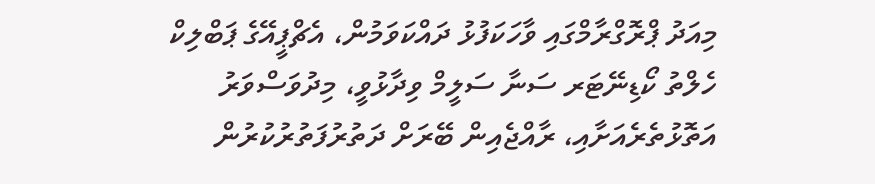މިއަދު ޕްރޮގްރާމްގައި ވާހަކަފުޅު ދައްކަވަމުން، އެޗްޕީއޭގެ ޕަބްލިކް ހެލްތު ކޯޑިނޭޓަރ ސަނާ ސަލީމް ވިދާޅުވީ، މިދުވަސްވަރު އަތޮޅުތެރެއަށާއި، ރާއްޖެއިން ބޭރަށް ދަތުރުފަތުރުކުރުން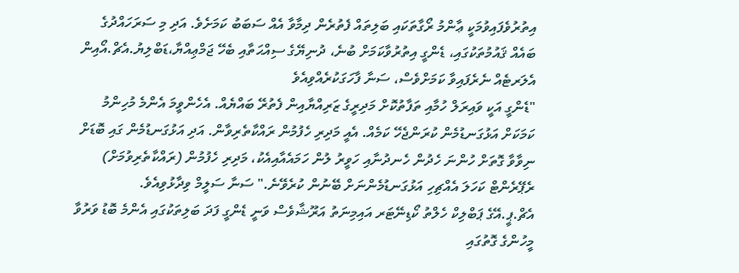އިތުރުވެފައިވުމަކީ ޢާންމު ރޯގާތަކައި ބަލިތައް ފެތުރެން ދިމާވާ އެއް ސަބަބު ކަމަށެވެ. އަދި މި ސަރަހައްދުގެ ބައެއް ޤައުމުތަކުގައި، ޑެންގީ އިތުރުވާކަމަށް ބުނެ، ދުނިޔޭގެ ސިއްޙަތާއި ބެހޭ ޖަމްޢިއްޔާ،ޑަބްލިޔު.އެޗް.އޯއިން އެލަރޓެއް ނެރެފައިވާ ކަމަށްވެސް، ސަނާ ފާހަގަކުރެއްވިއެވެ
"ޑެންގީ އަކީ ވައިރަލް ހުމާއި ތަފާތުކޮށް މަދިރީގެ ޒަރިއްޔާއިން ފެތުރޭ ބައްޔެއް. އެހެންވީމަ އެންމެ މުހިންމު ކަމަކަށް އަޅުގަނޑުމެން ކުރަންޖެހޭ ކަމެއް. އެއީ މަދިރި ހެފުމުން ރައްކާތެރިވާން. އަދި އަޅުގަނޑުމެން ގައި ބޮޑަށް ނިވާވާ ގޮތަށް ހުންނަ ހެދުން ހެނދުނާއި ހަވީރު ލުން ހަމައެއާއިއެކު، މަދިރި ހެފުމުން (ރައްކާތެރިވުމަށް) ރެޕޭރެންޓް ކަހަލަ އެއްޗިހި އަޅުގަނޑުމެންނަށް ބޭނުން ކުރެވޭނެ." ސަނާ ސަލީމް ވިދާޅުވިއެވެ.
އެޗް.ޕީ.އޭގެ ޕަބްލިކް ހެލްތު ކޯޑިނޭޓަރ އައިމިނަތު އަރޫޝާވެސް ވަނީ ޑެންގީ ފަދަ ބަލިތަކުގައި އެންމެ ބޮޑު ވަރުވާ މީހުންގެ ގޮތުގައި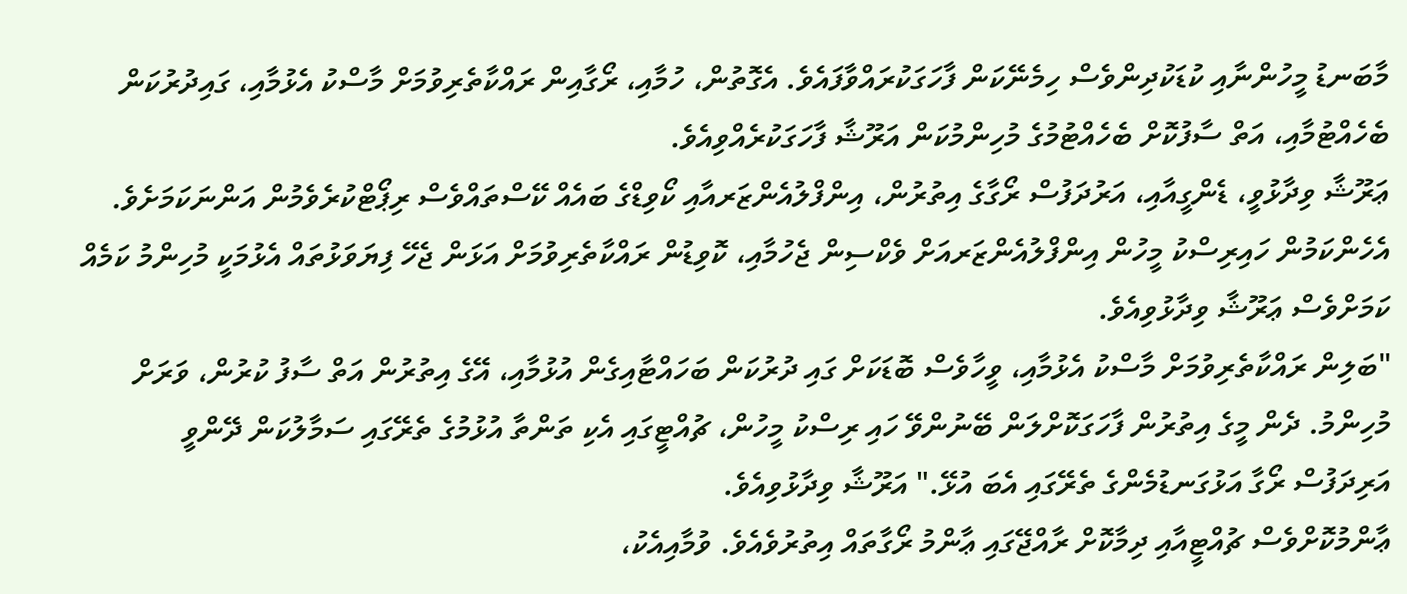މާބަނޑު މީހުންނާއި ކުޑަކުދިންވެސް ހިމެނޭކަން ފާހަގަކުރައްވާފައެވެ. އެގޮތުން، ހުމާއި، ރޯގާއިން ރައްކާތެރިވުމަށް މާސްކު އެޅުމާއި، ގައިދުރުކަން ބެހެއްޓުމާއި، އަތް ސާފުކޮށް ބެހެއްޓުމުގެ މުހިންމުކަން އަރޫޝާ ފާހަގަކުރެއްވިއެވެ.
ޢަރޫޝާ ވިދާޅުވީ، ޑެންގީއާއި، އަރުދަފުސް ރޯގާގެ އިތުރުން، އިންފްލުއެންޒަރއާއި ކޯވިޑްގެ ބައެއް ކޭސްތައްވެސް ރިޕޯޓްކުރެވެމުން އަންނަކަމަށެވެ. އެހެންކަމުން ހައިރިސްކު މީހުން އިންފްލުއެންޒަރއަށް ވެކްސިން ޖެހުމާއި، ކޮވިޑުން ރައްކާތެރިވުމަށް އަޅަން ޖެހޭ ފިޔަވަޅުތައް އެޅުމަކީ މުހިންމު ކަމެއް ކަމަށްވެސް ޢަރޫޝާ ވިދާޅުވިއެވެ.
"ބަލިން ރައްކާތެރިވުމަށް މާސްކު އެޅުމާއި، ވީހާވެސް ބޮޑަކަށް ގައި ދުރުކަން ބަހައްޓާއިގެން އުޅުމާއި، އޭގެ އިތުރުން އަތް ސާފު ކުރުން، ވަރަށް މުހިންމު. ދެން މީގެ އިތުރުން ފާހަގަކޮށްލަން ބޭނުންވޭ ހައި ރިސްކު މީހުން، ޗުއްޓީގައި އެކި ތަންތާ އުޅުމުގެ ތެރޭގައި ސަމާލުކަން ދޭންވީ އަރިދަފުސް ރޯގާ އަޅުގަނޑުމެންގެ ތެރޭގައި އެބަ އުޅޭ." އަރޫޝާ ވިދާޅުވިއެވެ.
ޢާންމުކޮށްވެސް ޗުއްޓީއާއި ދިމާކޮށް ރާއްޖޭގައި ޢާންމު ރޯގާތައް އިތުރުވެއެވެ. ވުމާއިއެކު،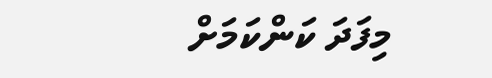މިފަދަ ކަންކަމަށް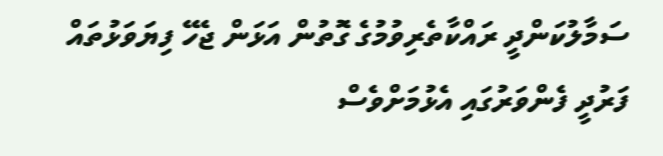ސަމާލުކަންދީ ރައްކާތެރިވުމުގެ ގޮތުން އަޅަން ޖެހޭ ފިޔަވަޅުތައް ފަރުދީ ފެންވަރުގައި އެޅުމަށްވެސް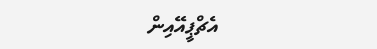އެޗްޕީއޭއިން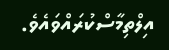އިލްތިމާސްކުރައްވައެވެ.